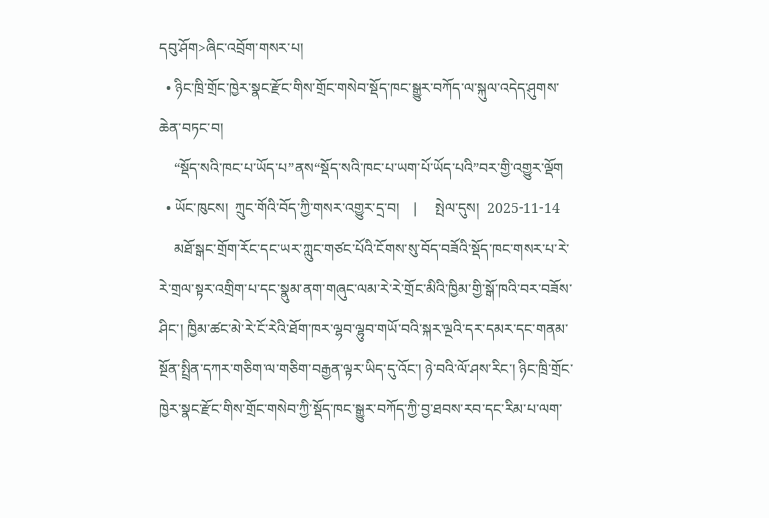དབུ་ཤོག>ཞིང་འབྲོག་གསར་པ།
  • ཉིང་ཁྲི་གྲོང་ཁྱེར་སྣང་རྫོང་གིས་གྲོང་གསེབ་སྡོད་ཁང་སྒྱུར་བཀོད་ལ་སྐུལ་འདེད་ཤུགས་ཆེན་བཏང་བ།
    “སྡོད་སའི་ཁང་པ་ཡོད་པ”ནས“སྡོད་སའི་ཁང་པ་ཡག་པོ་ཡོད་པའི”བར་གྱི་འགྱུར་ལྡོག
  • ཡོང་ཁུངས།  ཀྲུང་གོའི་བོད་ཀྱི་གསར་འགྱུར་དྲ་བ།    |     སྤེལ་དུས།  2025-11-14
    མཐོ་སྒང་གྲོག་རོང་དང་ཡར་ཀླུང་གཙང་པོའི་ངོགས་སུ་བོད་བཟོའི་སྡོད་ཁང་གསར་པ་རེ་རེ་གྲལ་སྟར་འགྲིག་པ་དང་སྣུམ་ནག་གཞུང་ལམ་རེ་རེ་གྲོང་མིའི་ཁྱིམ་གྱི་སྒོ་ཁའི་བར་བཟོས་ཤིང་། ཁྱིམ་ཚང་མེ་རེ་ངོ་རེའི་ཐོག་ཁར་ལྷབ་ལྷུབ་གཡོ་བའི་སྐར་ལྔའི་དར་དམར་དང་གནམ་སྔོན་སྤྲིན་དཀར་གཅིག་ལ་གཅིག་བརྒྱན་ལྟར་ཡིད་དུ་འོང་། ཉེ་བའི་ལོ་ཤས་རིང་། ཉིང་ཁྲི་གྲོང་ཁྱེར་སྣང་རྫོང་གིས་གྲོང་གསེབ་ཀྱི་སྡོད་ཁང་སྒྱུར་བཀོད་ཀྱི་བྱ་ཐབས་རབ་དང་རིམ་པ་ལག་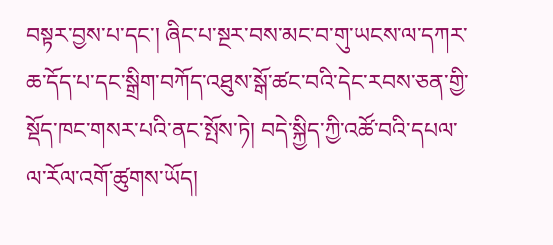བསྟར་བྱས་པ་དང་། ཞིང་པ་སྔར་བས་མང་བ་གུ་ཡངས་ལ་དཀར་ཆ་དོད་པ་དང་སྒྲིག་བཀོད་འཐུས་སྒོ་ཚང་བའི་དེང་རབས་ཅན་གྱི་སྡོད་ཁང་གསར་པའི་ནང་སྤོས་ཏེ། བདེ་སྐྱིད་ཀྱི་འཚོ་བའི་དཔལ་ལ་རོལ་འགོ་ཚུགས་ཡོད།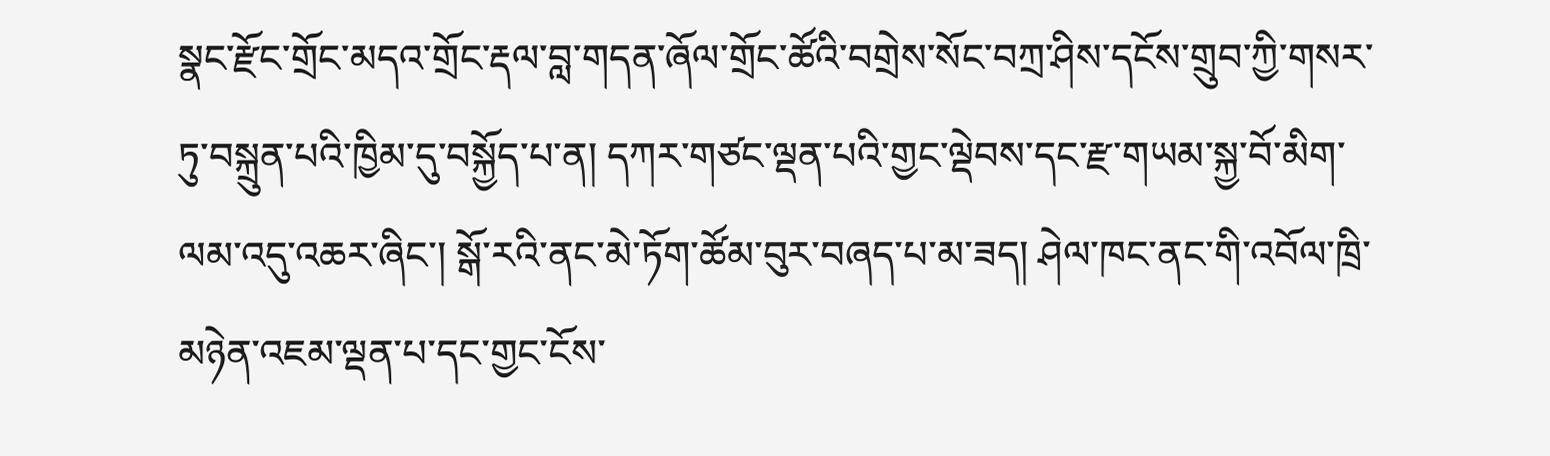སྣང་རྫོང་གྲོང་མདའ་གྲོང་རྡལ་བླ་གདན་ཞོལ་གྲོང་ཚོའི་བགྲེས་སོང་བཀྲ་ཤིས་དངོས་གྲུབ་ཀྱི་གསར་ཏུ་བསྐྲུན་པའི་ཁྱིམ་དུ་བསྐྱོད་པ་ན། དཀར་གཙང་ལྡན་པའི་གྱང་ལྡེབས་དང་རྫ་གཡམ་སྐྱ་བོ་མིག་ལམ་འདུ་འཆར་ཞིང་། སྒོ་རའི་ནང་མེ་ཏོག་ཚོམ་བུར་བཞད་པ་མ་ཟད། ཤེལ་ཁང་ནང་གི་འབོལ་ཁྲི་མཉེན་འཇམ་ལྡན་པ་དང་གྱང་ངོས་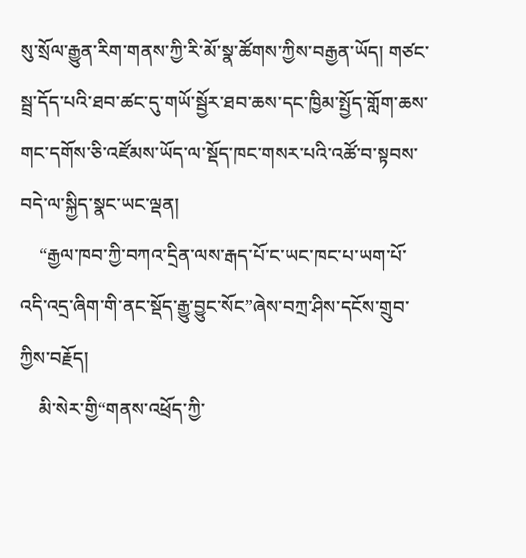སུ་སྲོལ་རྒྱུན་རིག་གནས་ཀྱི་རི་མོ་སྣ་ཚོགས་ཀྱིས་བརྒྱན་ཡོད། གཙང་སྦྲ་དོད་པའི་ཐབ་ཚང་དུ་གཡོ་སྦྱོར་ཐབ་ཆས་དང་ཁྱིམ་སྤྱོད་གློག་ཆས་གང་དགོས་ཅི་འཛོམས་ཡོད་ལ་སྡོད་ཁང་གསར་པའི་འཚོ་བ་སྟབས་བདེ་ལ་སྐྱིད་སྣང་ཡང་ལྡན།
    “རྒྱལ་ཁབ་ཀྱི་བཀའ་དྲིན་ལས་རྒད་པོ་ང་ཡང་ཁང་པ་ཡག་པོ་འདི་འདྲ་ཞིག་གི་ནང་སྡོད་རྒྱུ་བྱུང་སོང”ཞེས་བཀྲ་ཤིས་དངོས་གྲུབ་ཀྱིས་བརྗོད།
    མི་སེར་གྱི“གནས་འཕྲོད་ཀྱི་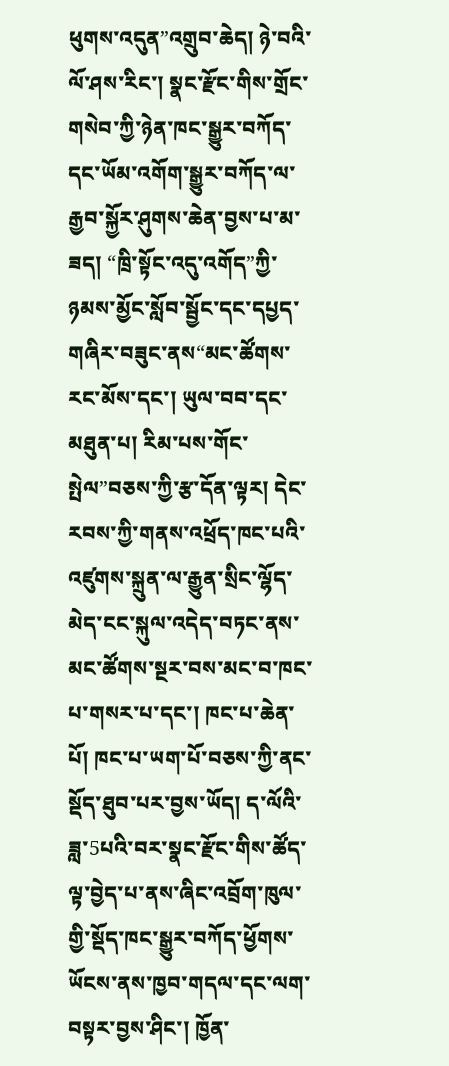ཕུགས་འདུན”འགྲུབ་ཆེད། ཉེ་བའི་ལོ་ཤས་རིང་། སྣང་རྫོང་གིས་གྲོང་གསེབ་ཀྱི་ཉེན་ཁང་སྒྱུར་བཀོད་དང་ཡོམ་འགོག་སྒྱུར་བཀོད་ལ་རྒྱབ་སྐྱོར་ཤུགས་ཆེན་བྱས་པ་མ་ཟད། “ཁྲི་སྟོང་འདུ་འགོད”ཀྱི་ཉམས་མྱོང་སློབ་སྦྱོང་དང་དཔྱད་གཞིར་བཟུང་ནས“མང་ཚོགས་རང་མོས་དང་། ཡུལ་བབ་དང་མཐུན་པ། རིམ་པས་གོང་སྤེལ”བཅས་ཀྱི་རྩ་དོན་ལྟར། དེང་རབས་ཀྱི་གནས་འཕྲོད་ཁང་པའི་འཛུགས་སྐྲུན་ལ་རྒྱུན་སྲིང་ལྷོད་མེད་ངང་སྐུལ་འདེད་བཏང་ནས་མང་ཚོགས་སྔར་བས་མང་བ་ཁང་པ་གསར་པ་དང་། ཁང་པ་ཆེན་པོ། ཁང་པ་ཡག་པོ་བཅས་ཀྱི་ནང་སྡོད་ཐུབ་པར་བྱས་ཡོད། ད་ལོའི་ཟླ་5པའི་བར་སྣང་རྫོང་གིས་ཚོད་ལྟ་བྱེད་པ་ནས་ཞིང་འབྲོག་ཁུལ་གྱི་སྡོད་ཁང་སྒྱུར་བཀོད་ཕྱོགས་ཡོངས་ནས་ཁྱབ་གདལ་དང་ལག་བསྟར་བྱས་ཤིང་། ཁྱོན་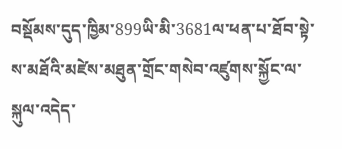བསྡོམས་དུད་ཁྱིམ་899ཡི་མི་3681ལ་ཕན་པ་ཐོབ་སྟེ་ས་མཐོའི་མཛེས་མཐུན་གྲོང་གསེབ་འཛུགས་སྐྱོང་ལ་སྐུལ་འདེད་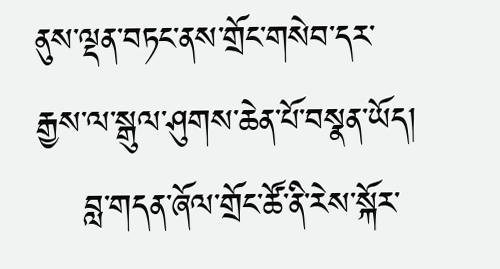ནུས་ལྡན་བཏང་ནས་གྲོང་གསེབ་དར་རྒྱས་ལ་སྒུལ་ཤུགས་ཆེན་པོ་བསྣན་ཡོད།
    བླ་གདན་ཞོལ་གྲོང་ཚོ་ནི་རེས་སྐོར་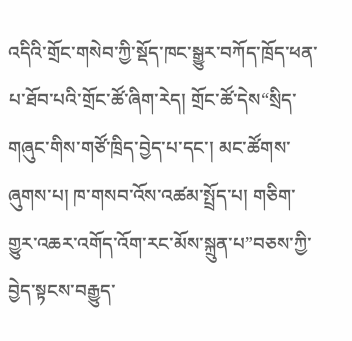འདིའི་གྲོང་གསེབ་ཀྱི་སྡོད་ཁང་སྒྱུར་བཀོད་ཁྲོད་ཕན་པ་ཐོབ་པའི་གྲོང་ཚོ་ཞིག་རེད། གྲོང་ཚོ་དེས“སྲིད་གཞུང་གིས་གཙོ་ཁྲིད་བྱེད་པ་དང་། མང་ཚོགས་ཞུགས་པ། ཁ་གསབ་འོས་འཚམ་སྤྲོད་པ། གཅིག་གྱུར་འཆར་འགོད་འོག་རང་མོས་སྐྲུན་པ”བཅས་ཀྱི་བྱེད་སྟངས་བརྒྱུད་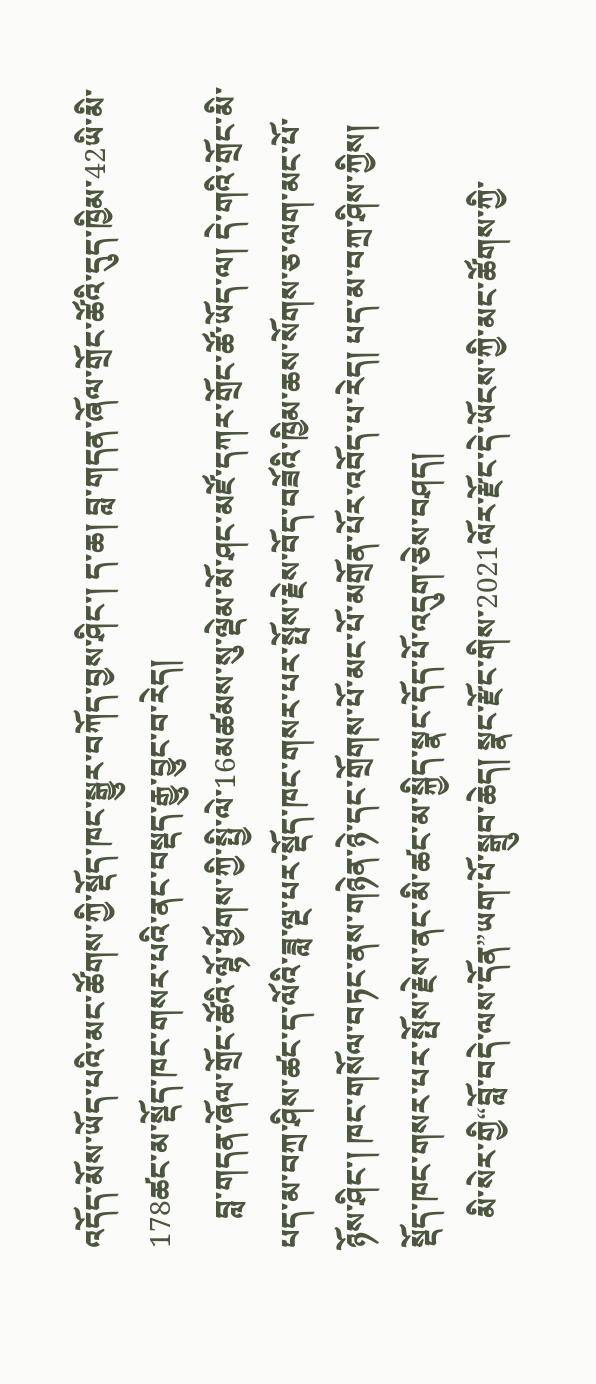འདོད་མོས་ཡོད་པའི་མང་ཚོགས་ཀྱི་སྡོད་ཁང་སྒྱུར་བཀོད་བྱས་ཤིང་། ད་ཆ། བླ་གདན་ཞོལ་གྲོང་ཚོའི་དུད་ཁྱིམ་42ཡི་མི་178ཚང་མ་སྡོད་ཁང་གསར་པའི་ནང་བསྡད་རྒྱུ་བྱུང་བ་རེད།
    བླ་གདན་ཞོལ་གྲོང་ཚོའི་ལྷོ་ཕྱོགས་ཀྱི་སྤྱི་ལེ་16མཚམས་སུ་ལྡེམ་མོ་ཤང་མཛོ་དཀར་གྲོང་ཚོ་ཡོད་ལ། དེ་གའི་གྲོང་མི་པད་མ་བཀྲ་ཤིས་ཚང་ད་ལོའི་ཟླ་ལྔ་པར་སྡོད་ཁང་གསར་པར་སྤོས་རྗེས་བོད་བཟོའི་ཁྱིམ་ཆས་སོགས་ཅ་ལག་མང་པོ་ཉོས་ཤིང་། ཁང་གསོལ་བཏང་ནས་གཉེན་ཉེ་དང་གྲོགས་པོ་མང་པོ་མགྲོན་པོར་འབོད་པ་རེད། པད་མ་བཀྲ་ཤིས་ཀྱིས། སྡོད་ཁང་གསར་པར་སྤོས་རྗེས་ནང་མི་ཚང་མ་སྐྱིད་སྣང་དོད་པོ་འདུག་ཅེས་བཤད།
    མི་སེར་གྱི“བློ་བདེ་ལས་དོན”ཡག་པོ་སྒྲུབ་ཆེད། སྣང་རྫོང་གིས་2021ལོར་རྫོང་དེ་ཡོངས་ཀྱི་མང་ཚོགས་ཀྱི་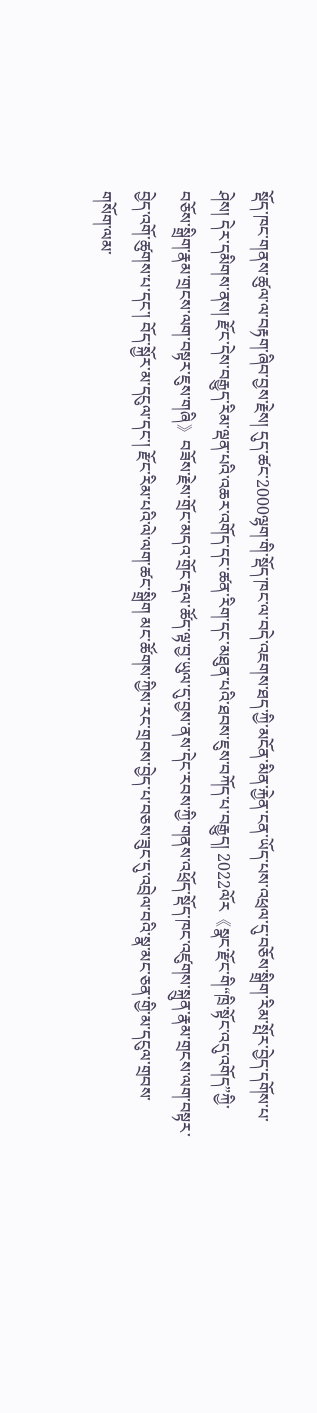སྡོད་ཁང་གནས་ཚུལ་ལ་བརྟག་ཞིབ་བྱས་རྗེས། དུད་ཚང་2000ལྷག་གི་སྡོད་ཁང་ལ་བདེ་འཇགས་ཐད་ཀྱི་མངོན་མིན་རྐྱེན་ངན་ཡོད་པས་འཕྲལ་དུ་བཅོས་སྒྲིག་རིམ་སྤོར་བྱེད་དགོས་པ་ཤེས། དེར་དམིགས་ནས། རྫོང་དེས་བརྒྱུད་རིམ་ལྡན་པའི་འཆར་འགོད་དང་ཚན་རིག་དང་མཐུན་པའི་ཐབས་ཇུས་བཀོད་པ་བརྒྱུད། 2022ལོར《སྣང་རྫོང་གི“ཁྲི་སྟོང་འདུ་འགོད”ཀྱི་བཅོས་སྒྲིག་རྣམ་གྲངས་ལག་བསྟར་ཇུས་གཞི》བཟོས་རྗེས་གྲོང་མདའ་གྲོང་རྡལ་ཚོད་ལྟ་བྱ་ཡུལ་དུ་བྱས་ནས་དེང་རབས་ཀྱི་གནས་འཕྲོད་སྡོད་ཁང་འཛུགས་སྐྲུན་རྣམ་གྲངས་ལག་བསྟར་བྱེད་འགོ་ཚུགས་པ་དང་། བོད་སྐྱོར་མ་དངུལ་དང་། རྫོང་རིམ་པའི་ལེ་ལག་ཚང་སྒྲིག མང་ཚོགས་ཀྱིས་རང་གྲབས་བྱེད་པ་བཅས་ཟུང་དུ་འབྲེལ་བའི་སྣ་མང་ཅན་གྱི་མ་དངུལ་གྲབས་གསོག་ལམ་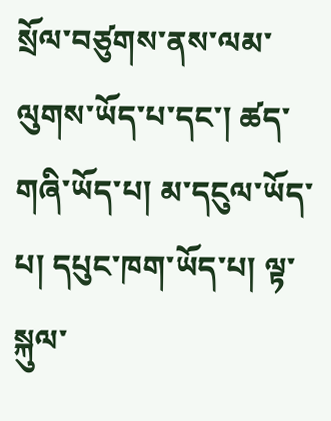སྲོལ་བཙུགས་ནས་ལམ་ལུགས་ཡོད་པ་དང་། ཚད་གཞི་ཡོད་པ། མ་དངུལ་ཡོད་པ། དཔུང་ཁག་ཡོད་པ། ལྟ་སྐུལ་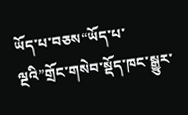ཡོད་པ་བཅས“ཡོད་པ་ལྔའི”གྲོང་གསེབ་སྡོད་ཁང་སྒྱུར་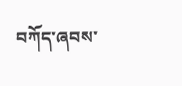བཀོད་ཞབས་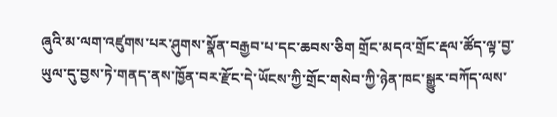ཞུའི་མ་ལག་འཛུགས་པར་ཤུགས་སྣོན་བརྒྱབ་པ་དང་ཆབས་ཅིག གྲོང་མདའ་གྲོང་རྡལ་ཚོད་ལྟ་བྱ་ཡུལ་དུ་བྱས་ཏེ་གནད་ནས་ཁྱོན་བར་རྫོང་དེ་ཡོངས་ཀྱི་གྲོང་གསེབ་ཀྱི་ཉེན་ཁང་སྒྱུར་བཀོད་ལས་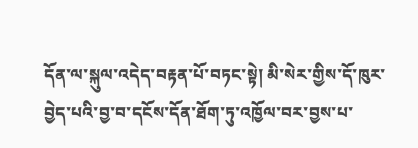དོན་ལ་སྐུལ་འདེད་བརྟན་པོ་བཏང་སྟེ། མི་སེར་གྱིས་དོ་ཁུར་བྱེད་པའི་བྱ་བ་དངོས་དོན་ཐོག་ཏུ་འཁྱོལ་བར་བྱས་པ་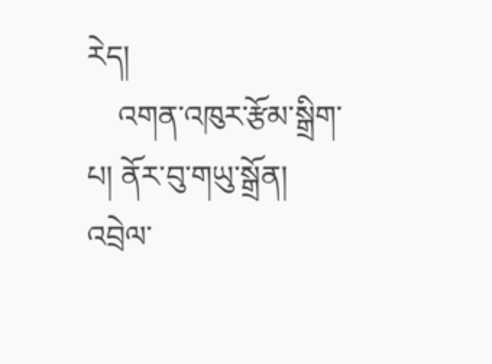རེད།
    འགན་འཁུར་རྩོམ་སྒྲིག་པ། ནོར་བུ་གཡུ་སྒྲོན།
འབྲེལ་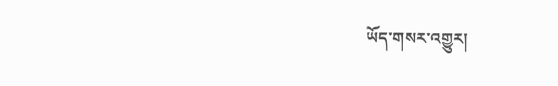ཡོད་གསར་འགྱུར།